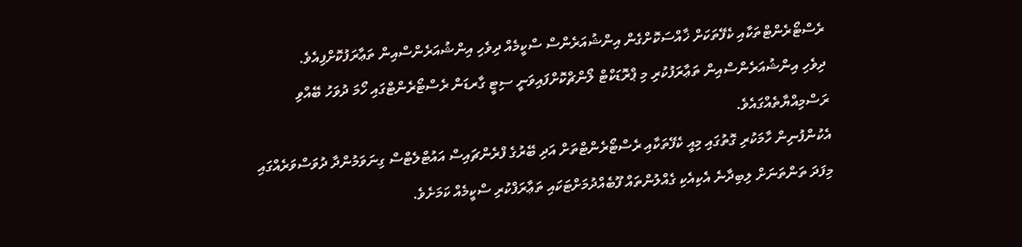ރެސްޓޯރެންޓްތަކާއި ކެފޭތަކަށް ޚާއްސަކޮށްގެން އިންޝުއަރެންސް ސްކީމެއް ދިވެހި އިންޝުއަރެންސްއިން ތަޢާރަފުކޮށްފިއެވެ.
ދިވެހި އިންޝުއަރެންސްއިން ތަޢާރަފުކުރި މި ޕްރޮޑަކްޓް ލޯންޗްކޮށްފައިވަނީ ސިޓީ ގާރޑަން ރެސްޓޯރެންޓްގައި ހޯމަ ދުވަހު ބޭއްވި ރަސްމިއްޔާތެއްގައެވެ.
އެކުންފުނިން ހާމަކުރި ގޮތުގައި މިއީ ކެފޭތަކާއި ރެސްޓޯރެންޓްތަށް އަދި ބޭރުގެ ފްރެންޗައިސް އައުޓްލެޓްސް ގިނަވަމުންދާ ދުވަސްވަރެއްގައި މިފަދަ ތަންތަނަށް ލިބިދާނެ އެކިއެކި ގެއްލުންތައް ފޫބެއްދުމަށްޓަކައި ތަޢާރަފްކުރި ސްކީމެއް ކަމަށެވެ.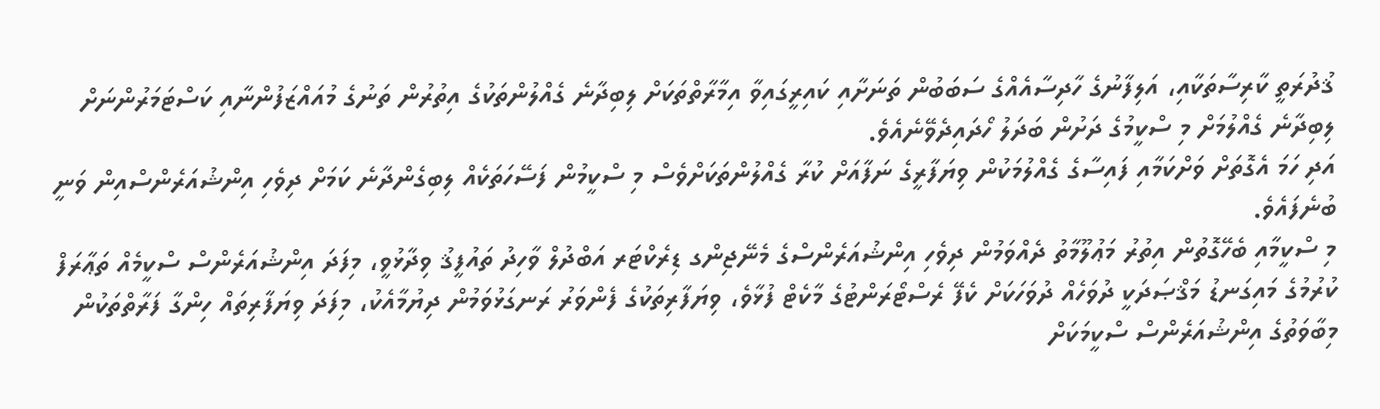ޤުދުރަތީ ކާރިސާތަކާއި، އަލިފާނުގެ ހާދިސާއެއްގެ ސަބަބުން ތަނަށާއި ކައިރީގައިވާ އިމާރާތްތަކަށް ލިބިދާނެ ގެއްލުންތަކުގެ އިތުރުން ތަނުގެ މުއައްޒަފުންނާއި ކަސްޓަމަރުންނަށް ލިބިދާނެ ގެއްލުމަށް މި ސްކީމުގެ ދަށުން ބަދަލު ހޯދައިދެވޭނެއެވެ.
އަދި ހަމަ އެގޮތަށް ވަށްކަމާއި ފައިސާގެ ގެއްލުމަކުން ވިޔަފާރީގެ ނަފާއަށް ކުރާ ގެއްލުންތަކަށްވެސް މި ސްކީމުން ފަސޭހަތަކެއް ލިބިގެންދާނެ ކަމަށް ދިވެހި އިންޝުއަރެންސްއިން ވަނީ ބުނެފައެވެ.
މި ސްކީމާއި ބެހޭގޮތުން އިތުރު މަޢުލޫމާތު ދެއްވަމުން ދިވެހި އިންޝުއަރެންސްގެ މެނޭޖިންގ ޑިރެކްޓަރ އަބްދުލް ވާހިދު ތައުފީޤު ވިދާޅުވީ، މިފަދަ އިންޝުއަރެންސް ސްކީމެއް ތަޢާރަފް ކުރުމުގެ މައިގަނޑު މަޤްޞަދަކީ ދުވަހެއް ދުވަހަކަށް ކެފޭ ރެސްޓޯރަންޓުގެ މާކެޓް ފުޅާވެ، ވިޔަފާރިތަކުގެ ފެންވަރު ރަނގަޅުވަމުން ދިޔުމާއެކު، މިފަދަ ވިޔަފާރިތައް ހިންގާ ފަރާތްތަކުން މިބާވަތުގެ އިންޝުއަރެންސް ސްކީމަކަށް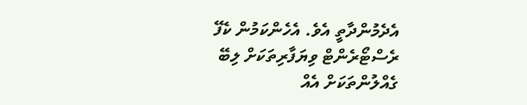އެދެމުންދާތީ އެވެ. އެހެންކަމުން ކެފޭ ރެސްޓޯރެންޓް ވިޔަފާރިތަކަށް ލިބޭ ގެއްލުންތަކަށް އެއް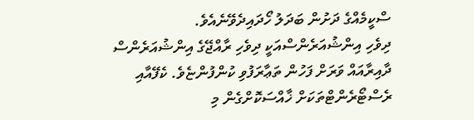ސްކީމެއްގެ ދަށުން ބަދަލު ހޯދައިދެވޭނެއެވެ.
ދިވެހި އިންޝުއަރެންސްއަކީ ދިވެހި ރާއްޖޭގެ އިންޝުއަރެންސް ދާއިރާއައް ވަރަށް ފަހުން ތަޢާރަފުވި ކުންފުންޏެވެ. ކެފޭއާއި ރެސްޓޯރެންޓްތަކަށް ޚާއްސަކޮށްގެން މި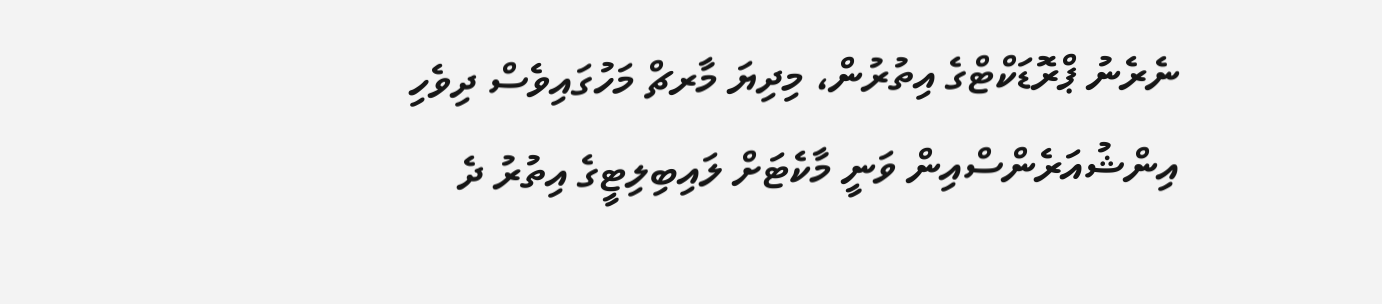ނެރެނު ޕްރޮޑަކްޓްގެ އިތުރުން، މިދިޔަ މާރޗް މަހުގައިވެސް ދިވެހި އިންޝުއަރެންސްއިން ވަނީ މާކެޓަށް ލައިބިލިޓީގެ އިތުރު ދެ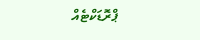ޕްރޮޑަކްޓެއް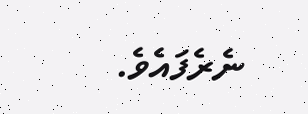ނެރެފައެވެ.